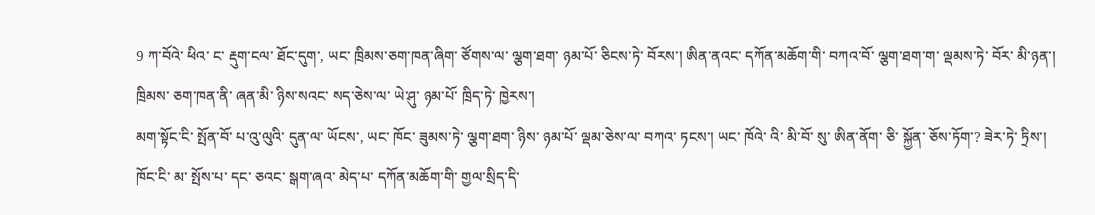9 ཀ་བོའེ་ ཕིའ་ ང་ རྡུག་ངལ་ ཐོང་དུག་, ཡང་ ཁྲིམས་ཅག་ཁན་ཞིག་ ཙོགས་ལ་ ལྕག་ཐག་ ཉམ་པོ་ ཅིངས་ཏེ་ བོརས་། ཨིན་ནའང་ དཀོན་མཆོག་གི་ བཀའ་བོ་ ལྕག་ཐག་ག་ ལྡམས་ཏེ་ བོར་ མི་ཉན་།
ཁྲིམས་ ཅག་ཁན་ནི་ ཞན་མི་ ཉིས་སའང་ སད་ཅེས་ལ་ ཡེ་ཤུ་ ཉམ་པོ་ ཁྲིད་ཏེ་ ཁྱེརས་།
མག་སྟོང་ངི་ སྤོན་བོ་ པ་འུ་ལུའི་ དུན་ལ་ ཡོངས་, ཡང་ ཁོང་ ཟུམས་ཏེ་ ལྕག་ཐག་ ཉིས་ ཉམ་པོ་ ལྡམ་ཅེས་ལ་ བཀའ་ ཏངས་། ཡང་ ཁོའེ་ འི་ མི་བོ་ སུ་ ཨིན་ནོག་ ཅི་ སྐྱོན་ ཅོས་ཏོག་? ཟེར་ཏེ་ ཏྲིས་།
ཁོང་ངི་ མ་ སྤོས་པ་ དང་ ཅའང་ སྒག་ཞའ་ མེད་པ་ དཀོན་མཆོག་གི་ གྱལ་སྲིད་དི་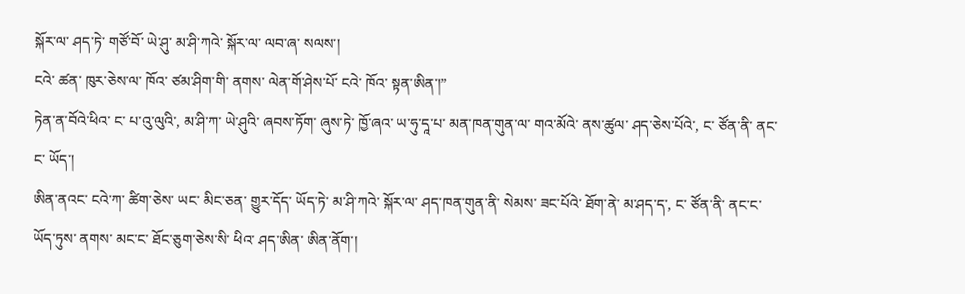སྐོར་ལ་ ཤད་ཏེ་ གཙོ་བོ་ ཡེ་ཤུ་ མ་ཤི་ཀའེ་ སྐོར་ལ་ ལབ་ཞ་ སལས་།
ངའེ་ ཚན་ ཁུར་ཅེས་ལ་ ཁོའ་ ཙམ་ཤིག་གི་ ནགས་ ལེན་གོ་ཤེས་པོ་ ངའེ་ ཁོའ་ སྟན་ཨིན་།”
ཏེན་ན་བོའེ་ཕིའ་ ང་ པ་འུ་ལུའི་, མ་ཤི་ཀ་ ཡེ་ཤུའི་ ཞབས་ཏོག་ ཞུས་ཏེ་ ཁྱོ་ཞའ་ ཡ་ཧུ་དཱ་པ་ མན་ཁན་གུན་ལ་ གའ་མོའེ་ ནས་ཚུལ་ ཤད་ཅེས་པོའེ་, ང་ ཙོན་ནི་ ནང་ང་ ཡོད་།
ཨིན་ནའང་ ངའེ་ཀ་ ཚིག་ཅེས་ ཡང་ མིང་ཅན་ གྱུར་དོད་ ཡོད་ཏེ་ མ་ཤི་ཀའེ་ སྐོར་ལ་ ཤད་ཁན་གུན་ནི་ སེམས་ ཟང་པོའེ་ ཐོག་ནེ་ མ་ཤད་ད་, ང་ ཙོན་ནི་ ནང་ང་ ཡོད་ཏུས་ ནགས་ མང་ང་ ཐོང་ཅུག་ཅེས་སི་ ཕིའ་ ཤད་ཨིན་ ཨིན་ནོག་།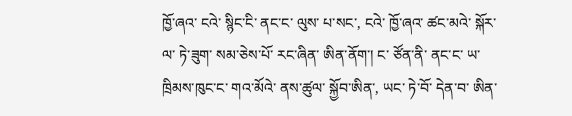ཁྱོ་ཞའ་ ངའེ་ སྙིང་ངི་ ནང་ང་ ལུས་ པ་སང་, ངའེ་ ཁྱོ་ཞའ་ ཚང་མའེ་ སྐོར་ལ་ ཏེ་ཟུག་ སམ་ཅེས་པོ་ རང་ཞིན་ ཨིན་ནོག་། ང་ ཙོན་ནི་ ནང་ང་ ཡ་ ཁྲིམས་ཁུང་ང་ གའ་མོའེ་ ནས་ཚུལ་ སྐྱོབ་ཨིན་, ཡང་ ཏེ་བོ་ དེན་བ་ ཨིན་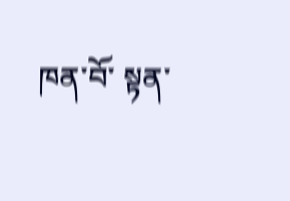ཁན་བོ་ སྟན་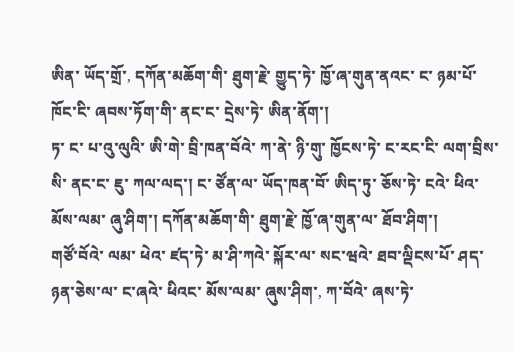ཨིན་ ཡོད་གྲོ་, དཀོན་མཆོག་གི་ ཐུག་རྗེ་ གྱུད་ཏེ་ ཁྱོ་ཞ་གུན་ནའང་ ང་ ཉམ་པོ་ ཁོང་ངི་ ཞབས་ཏོག་གི་ ནང་ང་ དྲེས་ཏེ་ ཨིན་ནོག་།
ཏ་ ང་ པ་འུ་ལུའི་ ཨི་གེ་ བྲི་ཁན་བོའེ་ ཀ་ནེ་ ཉི་གུ་ ཁྱོངས་ཏེ་ ང་རང་ངི་ ལག་བྲིས་སི་ ནང་ང་ ཇུ་ ཀལ་ལད་། ང་ ཙོན་ལ་ ཡོད་ཁན་བོ་ ཨིད་ཏུ་ ཅོས་ཏེ་ ངའེ་ ཕིའ་ མོས་ལམ་ ཞུ་ཤིག་། དཀོན་མཆོག་གི་ ཐུག་རྗེ་ ཁྱོ་ཞ་གུན་ལ་ ཐོབ་ཤིག་།
གཙོ་བོའེ་ ལམ་ ཕེའ་ ཛད་ཏེ་ མ་ཤི་ཀའེ་ སྐོར་ལ་ སང་ཝའེ་ ཐབ་ལྡིངས་པོ་ ཤད་ཉན་ཅེས་ལ་ ང་ཞའེ་ ཕིའང་ མོས་ལམ་ ཞུས་ཤིག་, ཀ་བོའེ་ ཞས་ཏེ་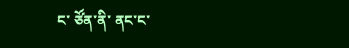ང་ ཙོན་ནི་ ནང་ང་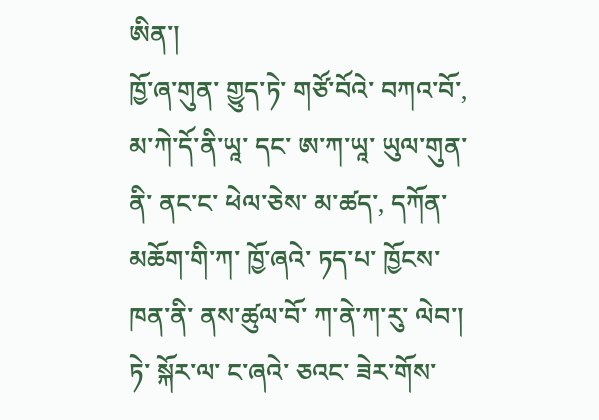ཨིན་།
ཁྱོ་ཞ་གུན་ གྱུད་ཏེ་ གཙོ་བོའེ་ བཀའ་བོ་, མ་ཀེ་དོ་ནི་ཡཱ་ དང་ ཨ་ཀ་ཡཱ་ ཡུལ་གུན་ནི་ ནང་ང་ ཕེལ་ཅེས་ མ་ཚད་, དཀོན་མཆོག་གི་ཀ་ ཁྱོ་ཞའེ་ ཏད་པ་ ཁྱོངས་ཁན་ནི་ ནས་ཚུལ་བོ་ ཀ་ནེ་ཀ་རུ་ ལེབ་། ཏེ་ སྐོར་ལ་ ང་ཞའེ་ ཅའང་ ཟེར་གོས་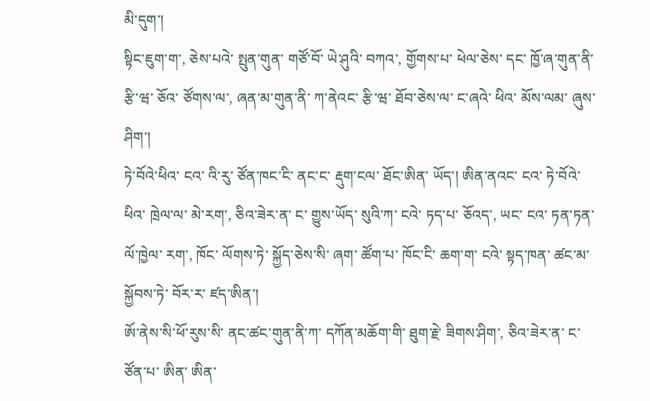མི་དུག་།
སྟིང་ཇུག་ག་, ཅེས་པའེ་ སྤུན་གུན་ གཙོ་བོ་ ཡེ་ཤུའི་ བཀའ་, གྱོགས་པ་ ཕེལ་ཅེས་ དང་ ཁྱོ་ཞ་གུན་ནི་ རྩི་ཝ་ ཅོའ་ ཙོགས་ལ་, ཞན་མ་གུན་ནི་ ཀ་ནེའང་ རྩི་ཝ་ ཐོབ་ཅེས་ལ་ ང་ཞའེ་ ཕིའ་ མོས་ལམ་ ཞུས་ཤིག་།
ཏེ་བོའེ་ཕིའ་ ངའ་ འི་རུ་ ཙོན་ཁང་ངི་ ནང་ང་ རྡུག་ངལ་ ཐོང་ཨིན་ ཡོད་། ཨིན་ནའང་ ངའ་ ཏེ་བོའེ་ ཕིའ་ ཁྲེལ་ལ་ མེ་རག་, ཅིའ་ཟེར་ན་ ང་ གྱུས་ཡོད་ སུའི་ཀ་ ངའེ་ ཏད་པ་ ཅོའད་, ཡང་ ངའ་ ཏན་ཏན་ ལོ་ཁྱེལ་ རག་, ཁོང་ ལོགས་ཏེ་ སྐྱོད་ཅེས་སི་ ཞག་ ཚོག་པ་ ཁོང་ངི་ ཆག་ག་ ངའེ་ སྟད་ཁན་ ཚང་མ་ སྐྱོབས་ཏེ་ བོར་ར་ ཛད་ཨིན་།
ཨོ་ནེས་སི་ཕོ་རུས་སི་ ནང་ཚང་གུན་ནི་ཀ་ དཀོན་མཆོག་གི་ ཐུག་རྗེ་ ཟིགས་ཤིག་, ཅིའ་ཟེར་ན་ ང་ ཙོན་པ་ ཨིན་ ཨིན་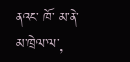ནའང་ ཁོ་ མ་ནེ་ མ་ཁྲེལ་ལ་,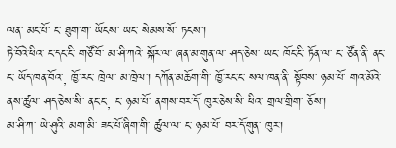ལན་ མང་པོ་ ང་ ཐུག་ག་ ཡོངས་ ཡང་ སེམས་སོ་ ཏངས་།
ཏེ་བོའེ་ཕིའ་ ང་དང་ངི་ གཙོ་བོ་ མ་ཤི་ཀའེ་ སྐོར་ལ་ ཞན་མ་གུན་ལ་ ཤད་ཅེས་ ཡང་ ཁོང་ངི་ ཏོན་ལ་ ང་ ཙོན་ནི་ ནང་ང་ ཡོད་ཁན་བོའ་, ཁྱོ་རང་ ཁྲེལ་ མ་ཁྲེལ་། དཀོན་མཆོག་གི་ ཁྱོ་རང་ང་ སལ་ཁན་ནི་ སྟོབས་ ཉམ་པོ་ གའ་མོའེ་ ནས་ཚུལ་ ཤད་ཅེས་སི་ ནང་ང་, ང་ ཉམ་པོ་ ནགས་བར་དོ་ ཁུར་ཅེས་སི་ ཕིའ་ གྲལ་གྲིག་ ཅོས་།
མ་ཤི་ཀ་ ཡེ་ཤུའི་ མག་མི་ ཟང་པོ་ཞིག་གི་ ཚུལ་ལ་ ང་ ཉམ་པོ་ བར་དོ་གུན་ ཁུར་།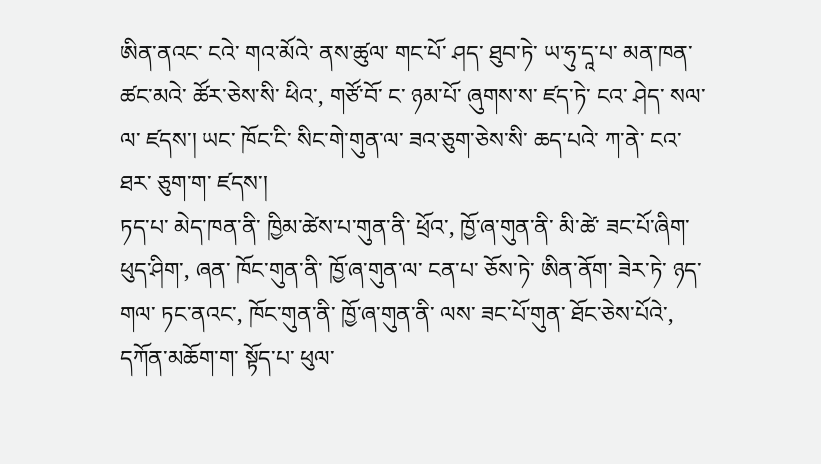ཨིན་ནའང་ ངའེ་ གའ་མོའེ་ ནས་ཚུལ་ གང་པོ་ ཤད་ ཐུབ་ཏེ་ ཡ་ཧུ་དཱ་པ་ མན་ཁན་ ཚང་མའེ་ ཚོར་ཅེས་སི་ ཕིའ་, གཙོ་བོ་ ང་ ཉམ་པོ་ ཞུགས་ས་ ཛད་ཏེ་ ངའ་ ཤེད་ སལ་ལ་ ཛདས་། ཡང་ ཁོང་ངི་ སིང་གེ་གུན་ལ་ ཟའ་ཅུག་ཅེས་སི་ ཆད་པའེ་ ཀ་ནེ་ ངའ་ ཐར་ ཅུག་ག་ ཛདས་།
ཏད་པ་ མེད་ཁན་ནི་ ཁྱིམ་ཚེས་པ་གུན་ནི་ ཕྲོའ་, ཁྱོ་ཞ་གུན་ནི་ མི་ཚེ་ ཟང་པོ་ཞིག་ ཕུད་ཤིག་, ཞན་ ཁོང་གུན་ནི་ ཁྱོ་ཞ་གུན་ལ་ ངན་པ་ ཅོས་ཏེ་ ཨིན་ནོག་ ཟེར་ཏེ་ ཉད་གལ་ ཏང་ནའང་, ཁོང་གུན་ནི་ ཁྱོ་ཞ་གུན་ནི་ ལས་ ཟང་པོ་གུན་ ཐོང་ཅེས་པོའེ་, དཀོན་མཆོག་ག་ སྟོད་པ་ ཕུལ་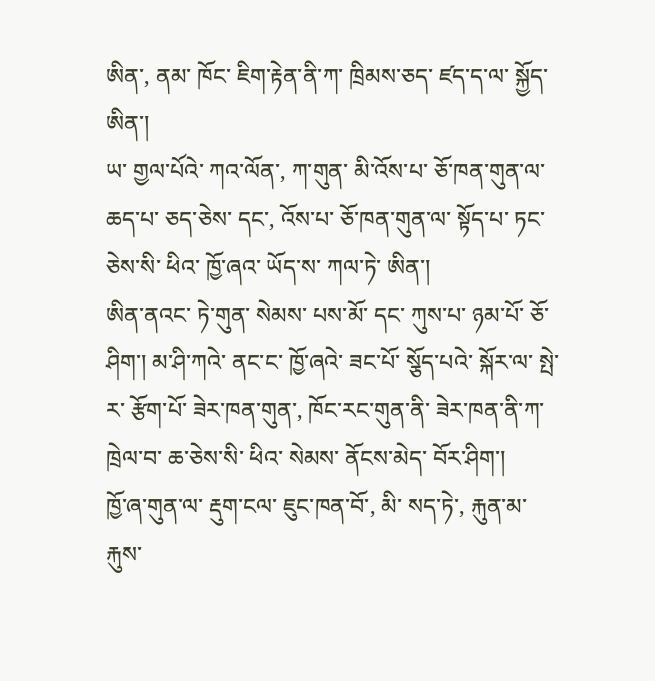ཨིན་, ནམ་ ཁོང་ ཇིག་རྟེན་ནི་ཀ་ ཁྲིམས་ཅད་ ཛད་ད་ལ་ སྐྱོད་ཨིན་།
ཡ་ གྱལ་པོའེ་ ཀའ་ལོན་, ཀ་གུན་ མི་འོས་པ་ ཅོ་ཁན་གུན་ལ་ ཆད་པ་ ཅད་ཅེས་ དང་, འོས་པ་ ཅོ་ཁན་གུན་ལ་ སྟོད་པ་ ཏང་ཅེས་སི་ ཕིའ་ ཁྱོ་ཞའ་ ཡོད་ས་ ཀལ་ཏེ་ ཨིན་།
ཨིན་ནའང་ ཏེ་གུན་ སེམས་ པས་མོ་ དང་ ཀུས་པ་ ཉམ་པོ་ ཅོ་ཤིག་། མ་ཤི་ཀའེ་ ནང་ང་ ཁྱོ་ཞའེ་ ཟང་པོ་ སྕོད་པའེ་ སྐོར་ལ་ སྤེ་ར་ རྩོག་པོ་ ཟེར་ཁན་གུན་, ཁོང་རང་གུན་ནི་ ཟེར་ཁན་ནི་ཀ་ ཁྲེལ་བ་ ཆ་ཅེས་སི་ ཕིའ་ སེམས་ ནོངས་མེད་ བོར་ཤིག་།
ཁྱོ་ཞ་གུན་ལ་ རྡུག་ངལ་ ཇུང་ཁན་བོ་, མི་ སད་ཏེ་, རྐུན་མ་ རྐུས་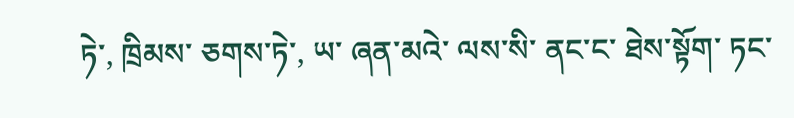ཏེ་, ཁྲིམས་ ཅགས་ཏེ་, ཡ་ ཞན་མའེ་ ལས་སི་ ནང་ང་ ཐེས་སྟོག་ ཏང་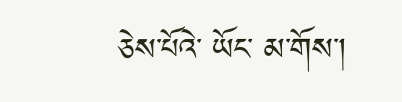ཅེས་པོའེ་ ཡོང་ མ་གོས་།